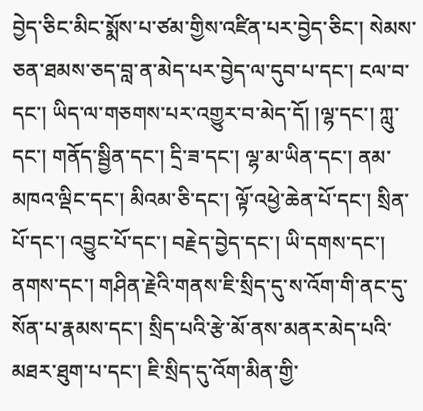བྱེད་ཅིང་མིང་སྨོས་པ་ཙམ་གྱིས་འཛིན་པར་བྱེད་ཅིང་། སེམས་ཅན་ཐམས་ཅད་བླ་ན་མེད་པར་བྱེད་ལ་དུབ་པ་དང་། ངལ་བ་དང་། ཡིད་ལ་གཅགས་པར་འགྱུར་བ་མེད་དོ། །ལྷ་དང་། ཀླུ་དང་། གནོད་སྦྱིན་དང་། དྲི་ཟ་དང་། ལྷ་མ་ཡིན་དང་། ནམ་མཁའ་ལྡིང་དང་། མིའམ་ཅི་དང་། ལྟོ་འཕྱེ་ཆེན་པོ་དང་། སྲིན་པོ་དང་། འབྱུང་པོ་དང་། བརྗེད་བྱེད་དང་། ཡི་དགས་དང་། ནགས་དང་། གཤིན་རྗེའི་གནས་ཇི་སྲིད་དུ་ས་འོག་གི་ནང་དུ་སོན་པ་རྣམས་དང་། སྲིད་པའི་རྩེ་མོ་ནས་མནར་མེད་པའི་མཐར་ཐུག་པ་དང་། ཇི་སྲིད་དུ་འོག་མིན་གྱི་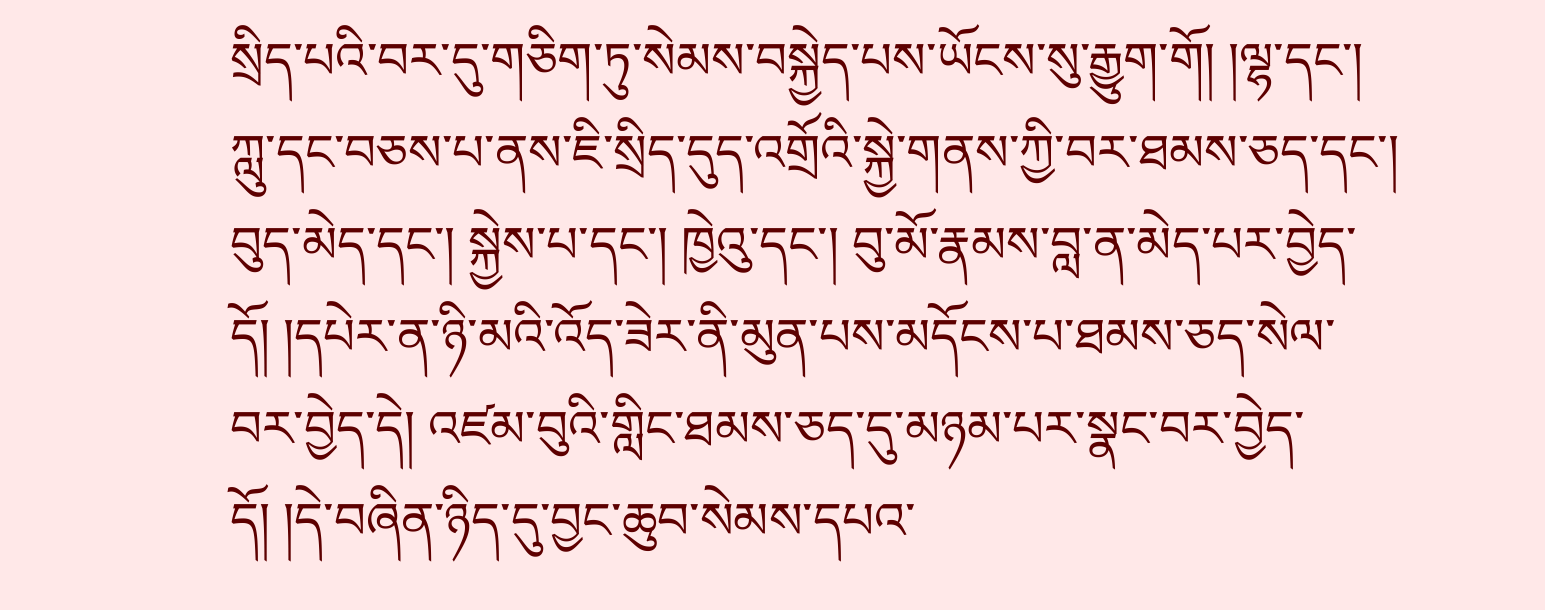སྲིད་པའི་བར་དུ་གཅིག་ཏུ་སེམས་བསྐྱེད་པས་ཡོངས་སུ་རྒྱུག་གོ། །ལྷ་དང་། ཀླུ་དང་བཅས་པ་ནས་ཇི་སྲིད་དུད་འགྲོའི་སྐྱེ་གནས་ཀྱི་བར་ཐམས་ཅད་དང་། བུད་མེད་དང་། སྐྱེས་པ་དང་། ཁྱེའུ་དང་། བུ་མོ་རྣམས་བླ་ན་མེད་པར་བྱེད་དོ། །དཔེར་ན་ཉི་མའི་འོད་ཟེར་ནི་མུན་པས་མདོངས་པ་ཐམས་ཅད་སེལ་བར་བྱེད་དེ། འཛམ་བུའི་གླིང་ཐམས་ཅད་དུ་མཉམ་པར་སྣང་བར་བྱེད་དོ། །དེ་བཞིན་ཉིད་དུ་བྱང་ཆུབ་སེམས་དཔའ་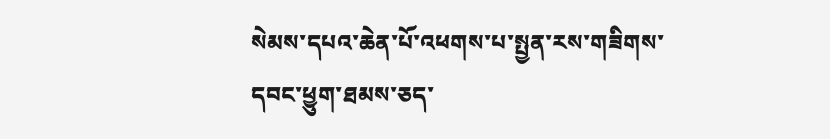སེམས་དཔའ་ཆེན་པོ་འཕགས་པ་སྤྱན་རས་གཟིགས་དབང་ཕྱུག་ཐམས་ཅད་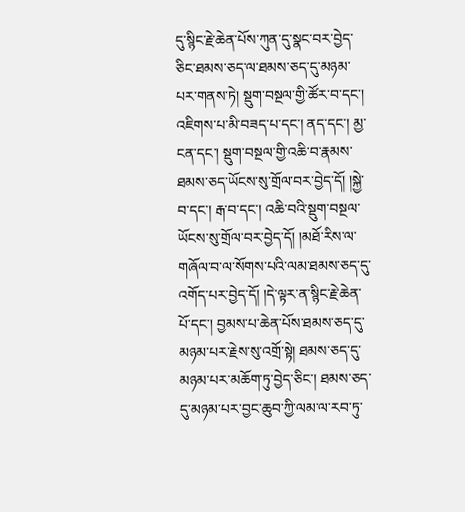དུ་སྙིང་རྗེ་ཆེན་པོས་ཀུན་དུ་སྣང་བར་བྱེད་ཅིང་ཐམས་ཅད་ལ་ཐམས་ཅད་དུ་མཉམ་པར་གནས་ཏེ། སྡུག་བསྔལ་གྱི་ཚོར་བ་དང་། འཇིགས་པ་མི་བཟད་པ་དང་། ནད་དང་། མྱ་ངན་དང་། སྡུག་བསྔལ་གྱི་འཆི་བ་རྣམས་ཐམས་ཅད་ཡོངས་སུ་གྲོལ་བར་བྱེད་དོ། །སྐྱེ་བ་དང་། རྒ་བ་དང་། འཆི་བའི་སྡུག་བསྔལ་ཡོངས་སུ་གྲོལ་བར་བྱེད་དོ། །མཐོ་རིས་ལ་གཞོལ་བ་ལ་སོགས་པའི་ལམ་ཐམས་ཅད་དུ་འགོད་པར་བྱེད་དོ། །དེ་ལྟར་ན་སྙིང་རྗེ་ཆེན་པོ་དང་། བྱམས་པ་ཆེན་པོས་ཐམས་ཅད་དུ་མཉམ་པར་རྗེས་སུ་འགྲོ་སྟེ། ཐམས་ཅད་དུ་མཉམ་པར་མཆོག་ཏུ་བྱེད་ཅིང་། ཐམས་ཅད་དུ་མཉམ་པར་བྱང་ཆུབ་ཀྱི་ལམ་ལ་རབ་ཏུ་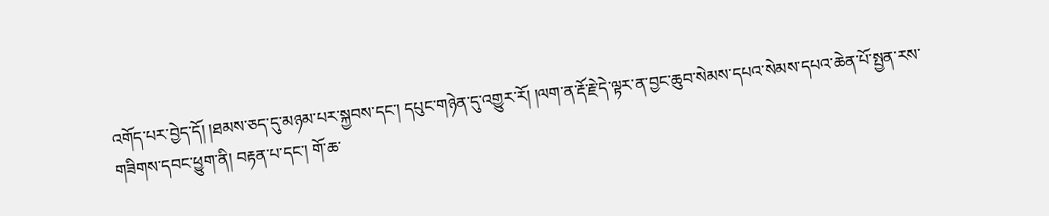འགོད་པར་བྱེད་དོ། །ཐམས་ཅད་དུ་མཉམ་པར་སྐྱབས་དང་། དཔུང་གཉེན་དུ་འགྱུར་རོ། །ལག་ན་རྡོ་རྗེ་དེ་ལྟར་ན་བྱང་ཆུབ་སེམས་དཔའ་སེམས་དཔའ་ཆེན་པོ་སྤྱན་རས་གཟིགས་དབང་ཕྱུག་ནི། བརྟན་པ་དང་། གོ་ཆ་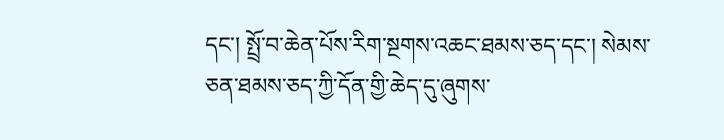དང་། སྤྲོ་བ་ཆེན་པོས་རིག་སྔགས་འཆང་ཐམས་ཅད་དང་། སེམས་ཅན་ཐམས་ཅད་ཀྱི་དོན་གྱི་ཆེད་དུ་ཞུགས་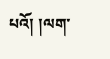པའོ། །ལག་